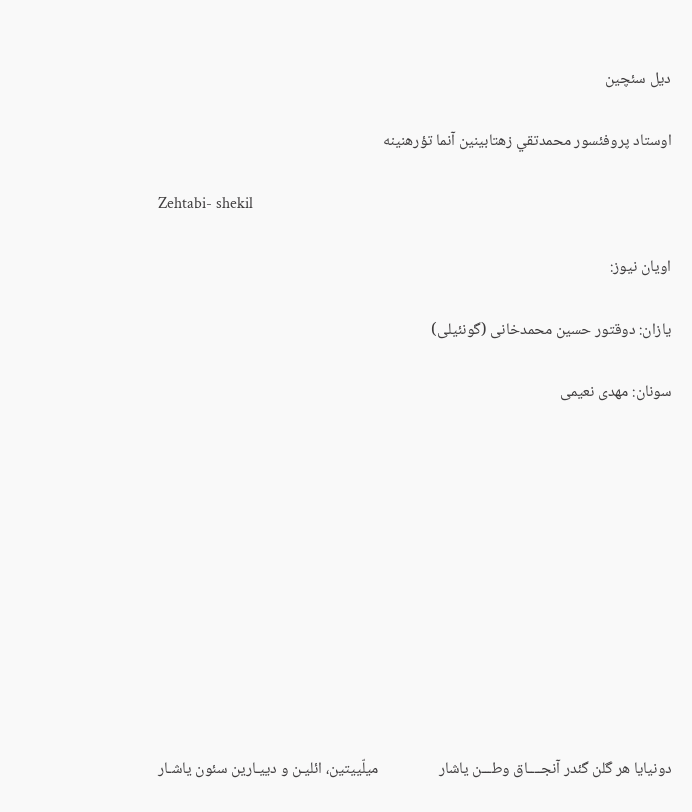دیل سئچین

اوستاد پروفئسور محمدتقي زهتابينين آنما تؤرهنینه

Zehtabi- shekil

اویان نیوز:

یازان: دوقتور حسین محمدخانی (گونئیلی)

سونان: مهدی نعیمی











دونیایا هر گلن گئدر آنجــــاق وطـــن یاشار                 میلّییتین، ائلیـن و دییـارین سئون یاشـار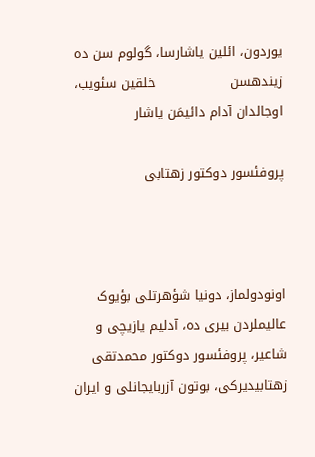یوردون، ائلین یاشارسا، گولوم سن ده زیندهسن                 خلقین سئویب، اوجالدان آدام دائیمَن یاشار

پروفئسور دوکتور زهتابی



اونودولماز، دونیا شؤهرتلی بؤیوک عالیملردن بیری ده، آدلیم یازیچی و شاعیر، پروفئسور دوکتور محمدتقی زهتابیدیرکی، بوتون آزربایجانلی و ایران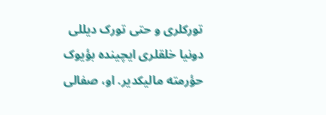تورکلری و حتی تورک دیللی دونیا خلقلری ایچینده بؤیوک حؤرمته مالیکدیر. او، صفالی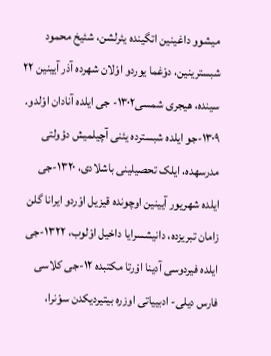میشوو داغینین اتگینده یئرلشن، شئیخ محمود شبسترینین، دوْغما یوردو اوْلان شهرده آذر آیینین ۲۲ سینده، هیجری شمسی۱۳۰۲- جی ایلده آنادان اوْلدو. ۱۳۰۹-جو ایلده شبسترده یئنی آچیلمیش دؤولتی مدرسهده، ایلک تحصیلینی باشلادی، ۱۳۲۰-جی ایلده شهریور آیینین اوچونده قیزیل اوْردو ایرانا گلن زامان تبریزده، دانیشسرایا داخیل اوْلوب، ۱۳۲۲-جی ایلده فیردوسی آدینا اوْرتا مکتبده ۱۲-جی کلاسی فارس دیلی- ادبییاتی اوزره بیتیردیکدن سوْنرا،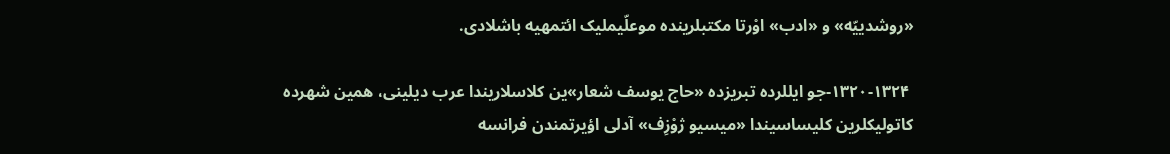«روشدییّه» و «ادب» اوْرتا مکتبلرینده موعلّیملیک ائتمهیه باشلادی.

 ۱۳۲۰-۱۳۲۴-جو ایللرده تبریزده «حاج یوسف شعار»ین کلاسلاریندا عرب دیلینی، همین شهرده کاتولیکلرین کلیساسیندا «میسیو ژوْزِف» آدلی اؤیرتمندن فرانسه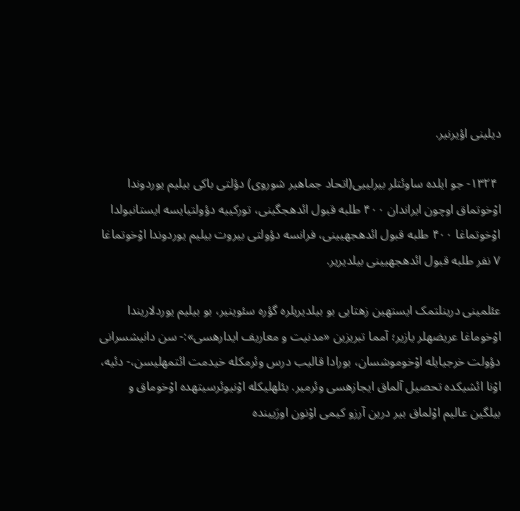دیلینی اؤیرنیر.

 ۱۳۲۴- جو ایلده ساوئتلر بیرلییی(اتحاد جماهیر شوروی) دؤلتی باکی بیلیم یوردوندا اوْخوتماق اوچون ایراندان ۴۰۰ طلبه قبول ائدهجگینی، تورکییه دؤولتیایسه ایستانبولدا اوْخوتماغا ۴۰۰ طلبه قبول ائدهجهیینی، فرانسه دؤولتی بیروت بیلیم یوردوندا اوْخوتماغا ۷ نفر طلبه قبول ائدهجهیینی بیلدیریر.

عئلمینی درینلتمک ایستهین زهتابی بو بیلدیریلره گؤره سئوینیر، بو بیلیم یوردلاریندا اوْخوماغا عریضهلر یازیر؛ آمما تبریزین «مدنیت و معاریف ایدارهسی»:- سن دانیشسرانی دؤولت خرجیایله اوْخوموشسان، بورادا قالیب درس وئرمکله خیدمت ائتمهلیسن،- دئیه، اوْنا ائشیکده تحصیل آلماق ایجازهسی وئرمیر. بئلهلیکله اوْنیوئرسیتهده اوْخوماق و بیلگین عالیم اوْلماق بیر درین آرزو کیمی اوْنون اورَیینده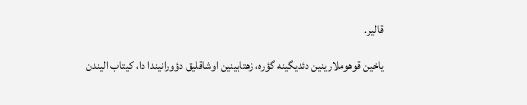قالیر.

یاخین قوهوملارینین دئدیگینه گؤره، زهتابینین اوشاقلیق دؤورانیندا دا، کیتاب الیندن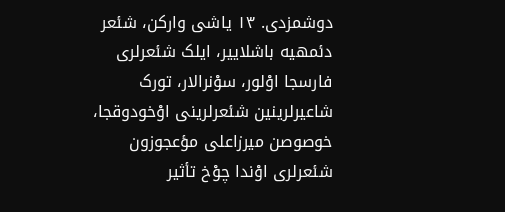دوشمزدی. ۱۳ یاشی وارکن، شئعر دئمهیه باشلاییر، ایلک شئعرلری فارسجا اوْلور، سوْنرالار، تورک شاعیرلرینین شئعرلرینی اوْخودوقجا، خوصوصن میرزاعلی مؤعجوزون شئعرلری اوْندا چوْخ تأثیر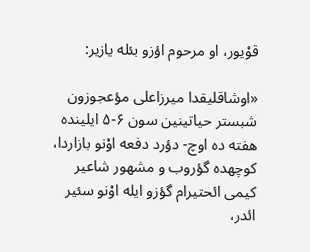قوْیور، او مرحوم اؤزو بئله یازیر:

«اوشاقلیقدا میرزاعلی مؤعجوزون شبستر حیاتینین سون ۶-۵ ایلینده هفته ده اوچ- دؤرد دفعه اوْنو بازاردا، کوچهده گؤروب و مشهور شاعیر کیمی ائحتیرام گؤزو ایله اوْنو سئیر ائدر،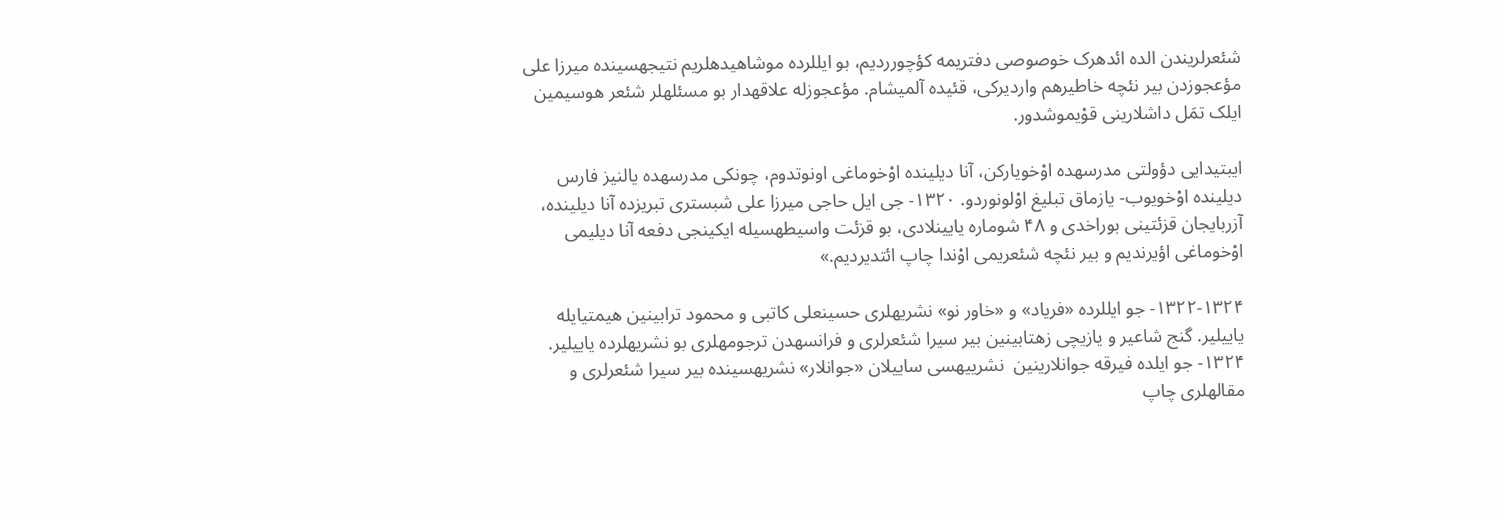شئعرلریندن الده ائدهرک خوصوصی دفتریمه کؤچورردیم، بو ایللرده موشاهیدهلریم نتیجهسینده میرزا علی مؤعجوزدن بیر نئچه خاطیرهم واردیرکی، قئیده آلمیشام. مؤعجوزله علاقهدار بو مسئلهلر شئعر هوسیمین ایلک تمَل داشلارینی قوْیموشدور.

ایبتیدایی دؤولتی مدرسهده اوْخویارکن، آنا دیلینده اوْخوماغی اونوتدوم، چونکی مدرسهده یالنیز فارس دیلینده اوْخویوب- یازماق تبلیغ اوْلونوردو. ۱۳۲۰- جی ایل حاجی میرزا علی شبستری تبریزده آنا دیلینده، آزربایجان قزئتینی بوراخدی و ۴۸ شوماره یایینلادی، بو قزئت واسیطهسیله ایکینجی دفعه آنا دیلیمی اوْخوماغی اؤیرندیم و بیر نئچه شئعریمی اوْندا چاپ ائتدیردیم.»

۱۳۲۲-۱۳۲۴- جو ایللرده «فریاد» و «خاور نو» نشریهلری حسینعلی کاتبی و محمود ترابینین هیمتیایله یاییلیر. گنج شاعیر و یازیچی زهتابینین بیر سیرا شئعرلری و فرانسهدن ترجومهلری بو نشریهلرده یاییلیر. ۱۳۲۴- جو ایلده فیرقه جوانلارینین  نشرییهسی ساییلان «جوانلار» نشریهسینده بیر سیرا شئعرلری و مقالهلری چاپ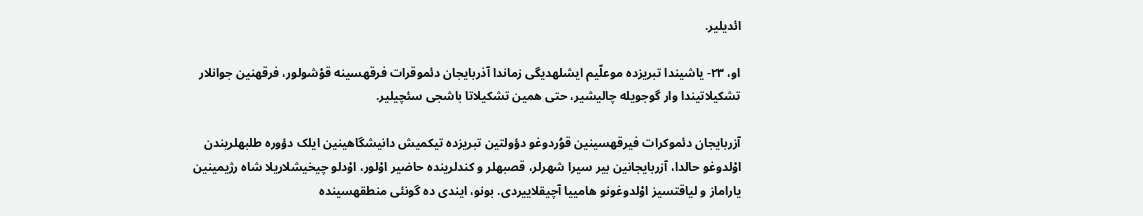ائدیلیر.

او، ۲۳- یاشیندا تبریزده موعلّیم ایشلهدیگی زماندا آذربایجان دئموقرات فرقهسینه قوْشولور، فرقهنین جوانلار تشکیلاتیندا وار گوجویله چالیشیر، حتی همین تشکیلاتا باشجی سئچیلیر.

آزربایجان دئموکرات فیرقهسینین قوُردوغو دؤولتین تبریزده تیکمیش دانیشگاهینین ایلک دؤوره طلبهلریندن اوْلدوغو حالدا، آزربایجانین بیر سیرا شهرلر، قصبهلر و کندلرینده حاضیر اوْلور، اوْدلو چیخیشلاریلا شاه رژیمینین یاراماز و لیاقتسیز اوْلدوغونو هامییا آچیقلاییردی. بونو، ایندی ده گونئی منطقهسینده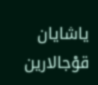یاشایان قوْجالارین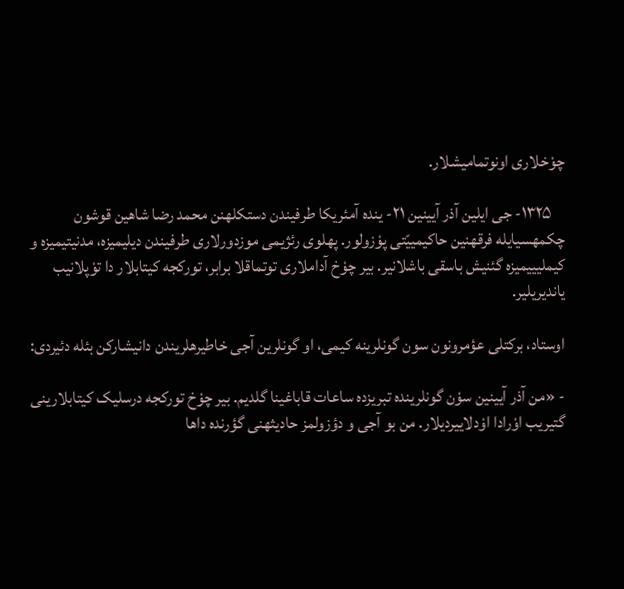چوْخلاری اونوتمامیشلار.

    ۱۳۲۵- جی ایلین آذر آیینین ۲۱- ینده آمئریکا طرفیندن دستکلهنن محمد رضا شاهین قوشون چکمهسیایله فرقهنین حاکیمییّتی پوْزولور. پهلوی رئژیمی موزدورلاری طرفیندن دیلیمیزه، مدنیتیمیزه و کیملیییمیزه گئنیش باسقی باشلانیر. بیر چوْخ آداملاری توتماقلا برابر، تورکجه کیتابلار دا توْپلانیب یاندیریلیر.

اوستاد، برکتلی عؤمرونون سون گونلرینه کیمی، او گونلرین آجی خاطیرهلریندن دانیشارکن بئله دئیردی:

- «من آذر آیینین سوْن گونلرینده تبریزده ساعات قاباغینا گلدیم. بیر چوْخ تورکجه درسلیک کیتابلارینی گتیریب اوْرادا اوْدلاییردیلار. من بو آجی و دؤزولمز حادیثهنی گؤرنده داها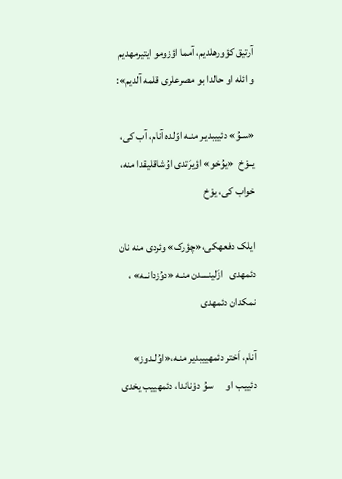آرتیق کؤورهلدیم، آمما اؤزومو ایتیرمهدیم و ائله او حالدا بو مصرعلری قلمه آلدیم»:

«سـوُ» دئییبدیـر منـه اوّلده آنام، آب کی، یــوْخ  «یوُخو» اؤیرَتدی اوُشاقلیقدا منه، خواب کی، یوْخ

ایلک دفعهکی،«چؤرک» وئردی منه نان دئمهدی   ازَلینــــدن منـه «دوُزدانــه» ، نمکدان دئمهدی

آنام، اَختر دئمهییبدیر منـه،«اوُلـدوز» دئییـب او      سوُ دوْناندا، دئمهییب یخدی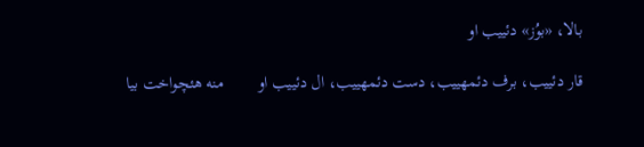بالا، «بوُز» دئییب او

قار دئییب، برف دئمهییب، دست دئمهییب، ال دئییب او        منه هئچواخت بیا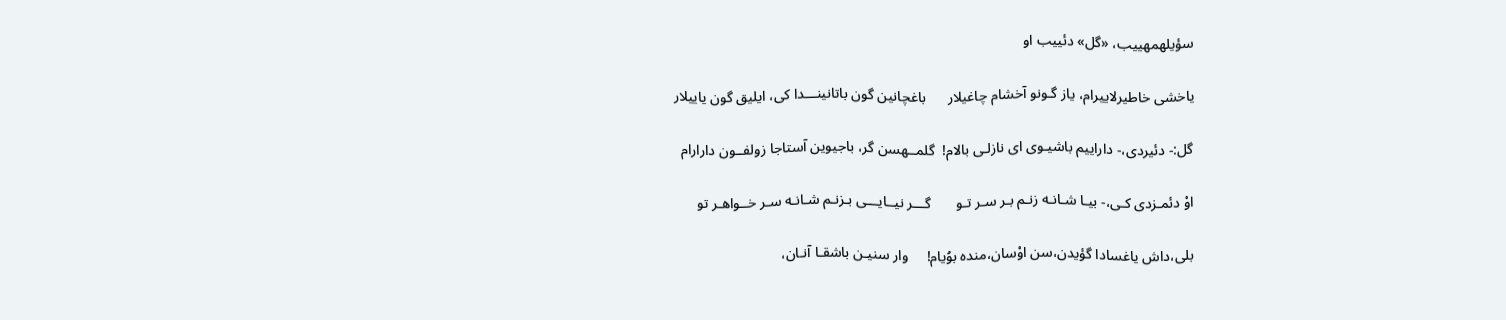سؤیلهمهییب، «گل» دئییب او

یاخشی خاطیرلاییرام، یاز گـونو آخشام چاغیلار      باغچانین گون باتانینـــدا کی، ایلیق گون یاییلار

گل:- دئیردی،- داراییم باشیـوی ای نازلـی بالام!  گلمــهسن گر، باجیوین آستاجا زولفــون دارارام

اوْ دئمـزدی کـی،- بیـا شـانـه زنـم بـر سـر تـو       گـــر نیــایـــی بـزنـم شـانـه سـر خــواهـر تو

بلی،داش یاغسادا گؤیدن،سن اوْسان،منده بوُیام!     وار سنیـن باشقـا آنـان،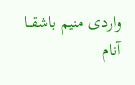واردی منیم باشقــا آنام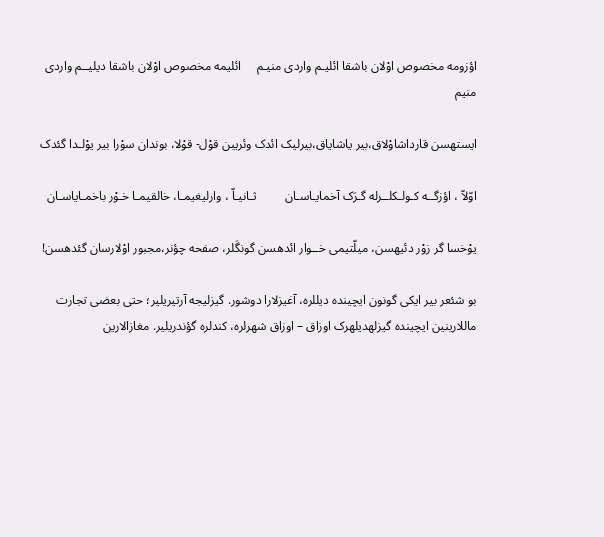اؤزومه مخصوص اوْلان باشقا ائلیـم واردی منیـم     ائلیمه مخصوص اوْلان باشقا دیلیــم واردی منیم

ایستهسن قارداشاوْلاق،بیر یاشایاق،بیرلیک ائدک وئریبن قوْل- قوْلا، بوندان سوْرا بیر یوْلـدا گئدک

اوّلاّ ، اؤزگــه کـولـکلــرله گـرَک آخمایـاسـان         ثـانیـاّ ، وارلیغیمـا، خالقیمـا خـوْر باخمـایاسـان

یوْخسا گر زوْر دئیهسن، میلّتیمی خــوار ائدهسن گونگَلر، صفحه چؤنر،مجبور اوْلارسان گئدهسن!

بو شئعر بیر ایکی گونون ایچینده دیللره، آغیزلارا دوشور. گیزلیجه آرتیریلیر؛ حتی بعضی تجارت ماللارینین ایچینده گیزلهدیلهرک اوزاق – اوزاق شهرلره، کندلره گؤندریلیر. مغازالارین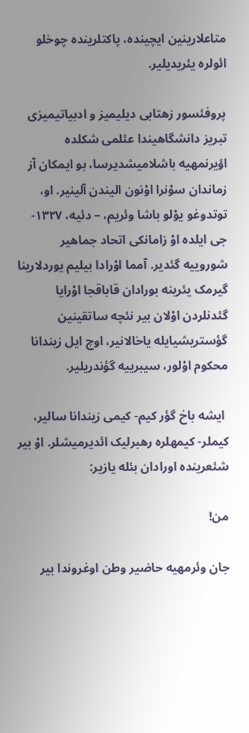متاعلارینین ایچینده، پاکتلرینده چوخلو ائولره یئریدیلیر.

پروفئسور زهتابی دیلیمیز و ادبیاتیمیزی تبریز دانشگاهیندا عئلمی شکلده اؤیرنمهیه باشلامیشدیرسا، بو ایمکان آز زماندان سوْنرا اوْنون الیندن آلینیر. او، توتدوغو یوْلو باشا وئریم، – دئیه، ۱۳۲۷- جی ایلده اوْ زامانکی اتحاد جماهیر شوروییه گئدیر. آمما اوْرادا بیلیم یوردلارینا گیرمک یئرینه بورادان قاباقجا اوْرایا گئدنلردن اوْلان بیر نئچه ساتقینین گؤستریشیایله یاخالانیر، اوچ ایل زیندانا محکوم اوْلور، سیبرییه گؤندریلیر.

 ایشه باخ گؤر کیم- کیمی زیندانا سالیر، کیملر- کیمهلره رهبرلیک ائدیرمیشلر. اوْ بیر شئعرینده اورادان بئله یازیر:

من!

جان وئرمهیه حاضیر وطن اوغروندا بیر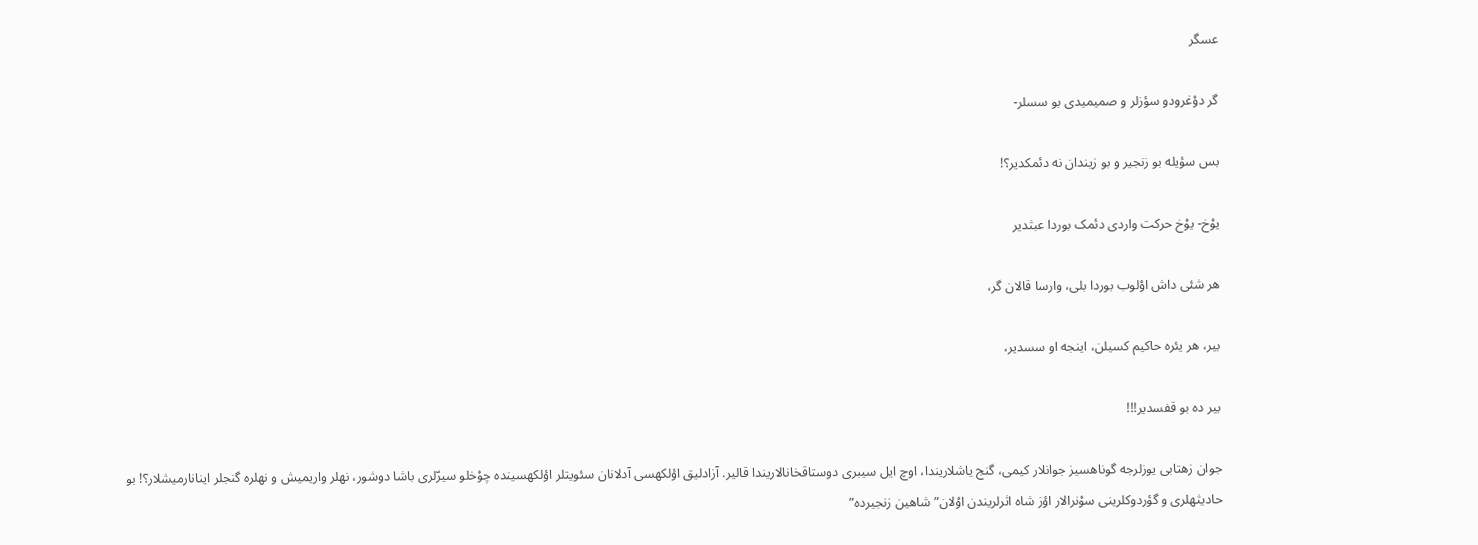عسگر

گر دوْغرودو سؤزلر و صمیمیدی بو سسلر-

بس سؤیله بو زنجیر و بو زیندان نه دئمکدیر؟!

یوْخ- یوْخ حرکت واردی دئمک بوردا عبثدیر

هر شئی داش اوْلوب بوردا بلی، وارسا قالان گر،

بیر، هر یئره حاکیم کسیلن، اینجه او سسدیر،

بیر ده بو قفسدیر!!!

جوان زهتابی یوزلرجه گوناهسیز جوانلار کیمی، گنج یاشلاریندا، اوچ ایل سیبری دوستاقخانالاریندا قالیر. آزادلیق اؤلکهسی آدلانان سئویتلر اؤلکهسینده چوْخلو سیرّلری باشا دوشور، نهلر واریمیش و نهلره گنجلر اینانارمیشلار؟! بو حادیثهلری و گؤردوکلرینی سوْنرالار اؤز شاه اثرلریندن اوْلان” شاهین زنجیرده”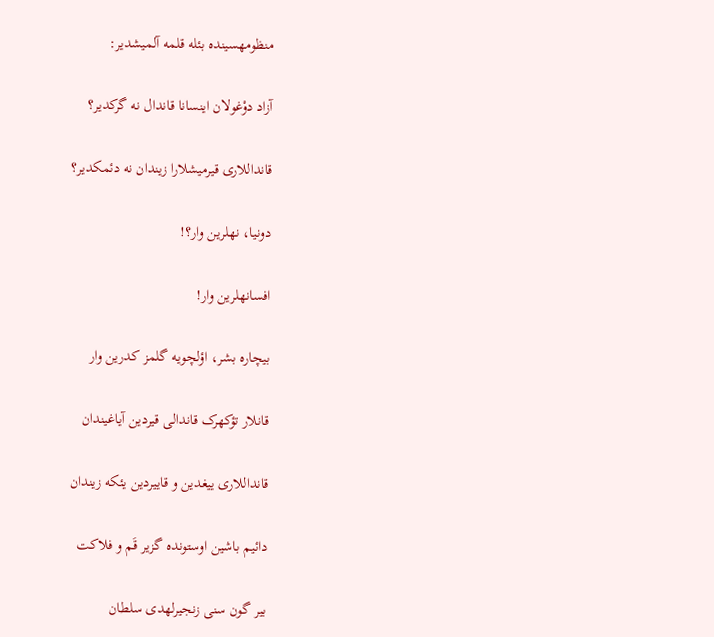منظومهسینده بئله قلمه آلمیشدیر:

آزاد دوْغولان اینسانا قاندال نه گرکدیر؟

قانداللاری قیرمیشلارا زیندان نه دئمکدیر؟

دونیا، نهلرین وار؟!

افسانهلرین وار!

بیچاره بشر، اؤلچویه گلمز کدرین وار

قانلار تؤکهرک قاندالی قیردین آیاغیندان

قانداللاری ییغدین و قاییردین یئکه زیندان

دائیم باشین اوستونده گزیر قَم و فلاکت

بیر گون سنی زنجیرلهدی سلطان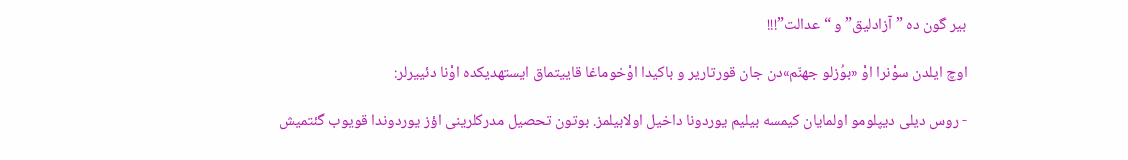بیر گون ده ” آزادلیق” و “عدالت”!!!

اوچ ایلدن سوْنرا اوْ «بوُزلو جهنّم»دن جان قورتاریر و باکیدا اوْخوماغا قاییتماق ایستهدیکده اوْنا دئییرلر:

- روس دیلی دیپلومو اولمایان کیمسه بیلیم یوردونا داخیل اولابیلمز. بوتون تحصیل مدرکلرینی اؤز یوردوندا قویوب گئتمیش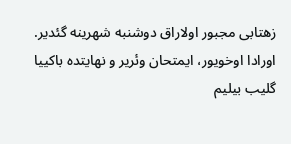زهتابی مجبور اولاراق دوشنبه شهرینه گئدیر. اورادا اوخویور، ایمتحان وئریر و نهایتده باکییا گلیب بیلیم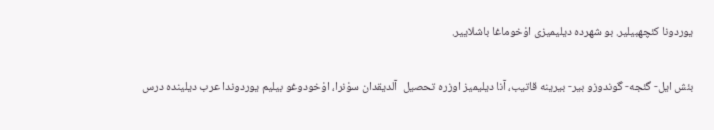یوردونا کئچهبیلیر. بو شهرده دیلیمیزی اوْخوماغا باشلاییر.

بئش ایل- گئجه- گوندوزو بیر- بیرینه قاتیب، آنا دیلیمیز اوزره تحصیل  آلدیقدان سوْنرا، اوْخودوغو بیلیم یوردوندا عرب دیلینده درس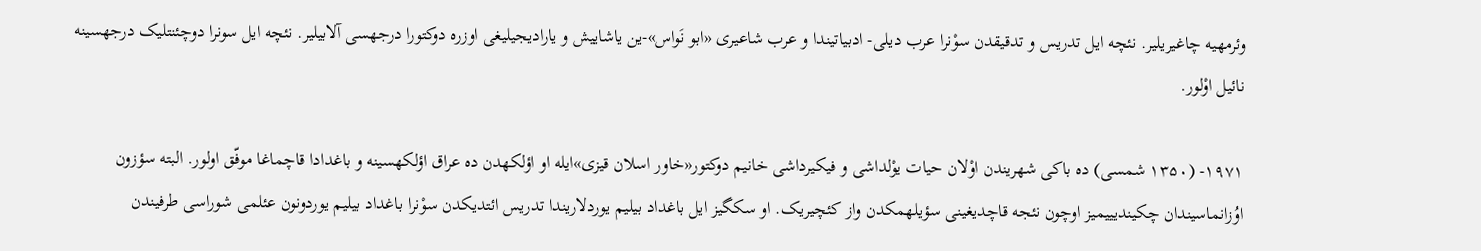وئرمهیه چاغیریلیر. نئچه ایل تدریس و تدقیقدن سوْنرا عرب دیلی- ادبیاتیندا و عرب شاعیری «ابو نَواس»-ین یاشاییش و یارادیجیلیغی اوزره دوکتورا درجهسی آلابیلیر. نئچه ایل سونرا دوچئنتلیک درجهسینه نائیل اوْلور.

۱۹۷۱- (۱۳۵۰ شمسی) ده باکی شهریندن اوْلان حیات یوْلداشی و فیکیرداشی خانیم دوکتور«خاور اسلان قیزی»ایله او اؤلکهدن ده عراق اؤلکهسینه و باغدادا قاچماغا موفّق اولور. البته سؤزون اوُزانماسیندان چکیندیییمیز اوچون نئجه قاچدیغینی سؤیلهمکدن واز کئچیریک. او سکگیز ایل باغداد بیلیم یوردلاریندا تدریس ائتدیکدن سوْنرا باغداد بیلیم یوردونون عئلمی شوراسی طرفیندن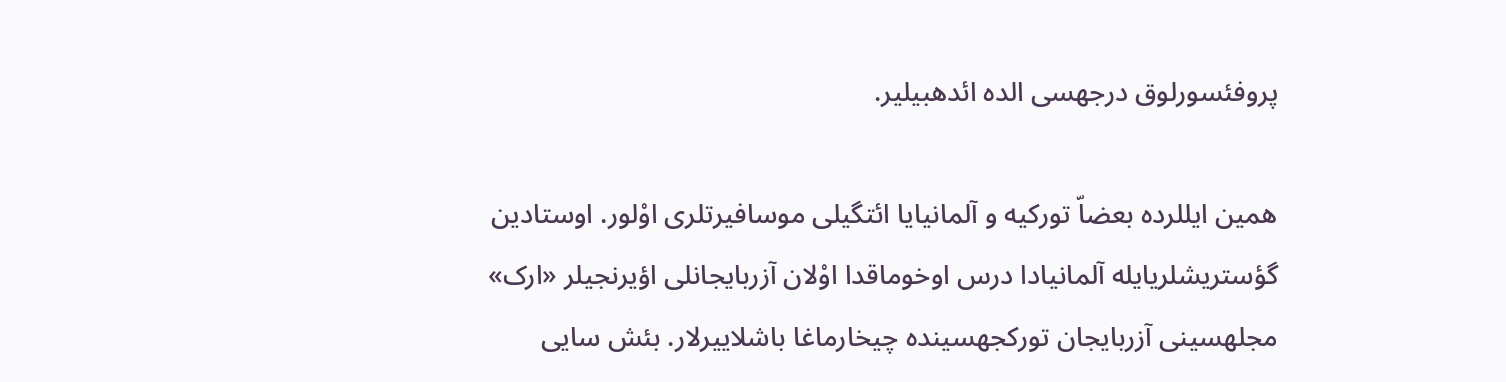پروفئسورلوق درجهسی الده ائدهبیلیر.

همین ایللرده بعضاّ تورکیه و آلمانیایا ائتگیلی موسافیرتلری اوْلور. اوستادین گؤستریشلریایله آلمانیادا درس اوخوماقدا اوْلان آزربایجانلی اؤیرنجیلر «ارک» مجلهسینی آزربایجان تورکجهسینده چیخارماغا باشلاییرلار. بئش سایی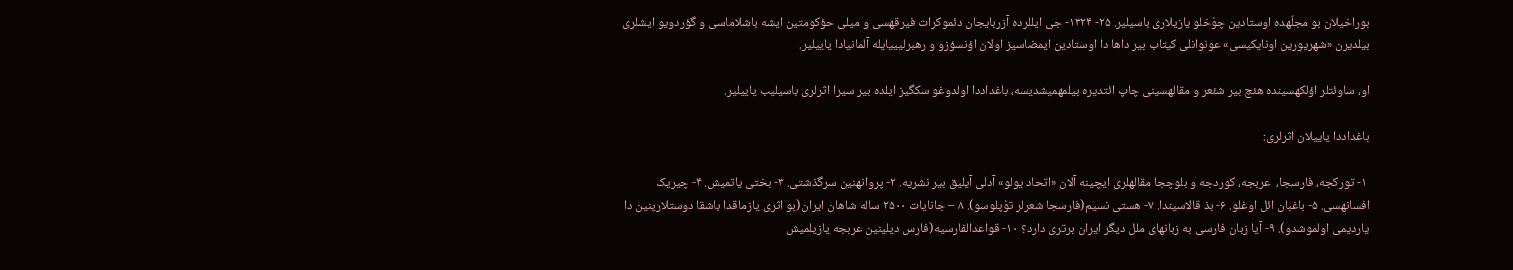بوراخیلان بو مجلّهده اوستادین چوْخلو یازیلاری باسیلیر. ۲۵- ۱۳۲۴- جی ایللرده آزربایجان دئموکرات فیرقهسی و میلی حؤکومتین ایشه باشلاماسی و گؤردویو ایشلری بیلدیرن «شهریورین اونایکیسی» عونوانلی کیتاب بیر داها دا اوستادین ایمضاسیز اولان اؤنسؤزو و رهبرلیییایله آلمانیادا یاییلیر.

او، ساوئتلر اؤلکهسینده هئچ بیر شئعر و مقالهسینی چاپ ائتدیره بیلمهمیشدیسه، باغداددا اولدوغو سکگیز ایلده بیر سیرا اثرلری باسیلیب یاییلیر.

باغداددا یاییلان اثرلری:

 ۱- تورکجه، فارسجا،  عربجه، کوردجه و بلوچجا مقالهلری ایچینه آلان «اتحاد یولو» آدلی آیلیق بیر نشریه. ۲- پروانهنین سرگذشتی. ۳- بختی یاتمیش. ۴- چیریک افسانهسی. ۵- باغبان ائل اوغلو. ۶- بذ قالاسیندا. ۷- هستی نسیم(فارسجا شعرلر توْپلوسو). ۸ – جانایات ۲۵۰۰ ساله شاهان ایران(بو اثری یازماقدا باشقا دوستلارینین دا یاردیمی اولموشدو). ۹- آیا زبان فارسی به زبانهای ملل دیگر ایران برتری دارد؟ ۱۰- قواعدالفارسیه(فارس دیلینین عربجه یازیلمیش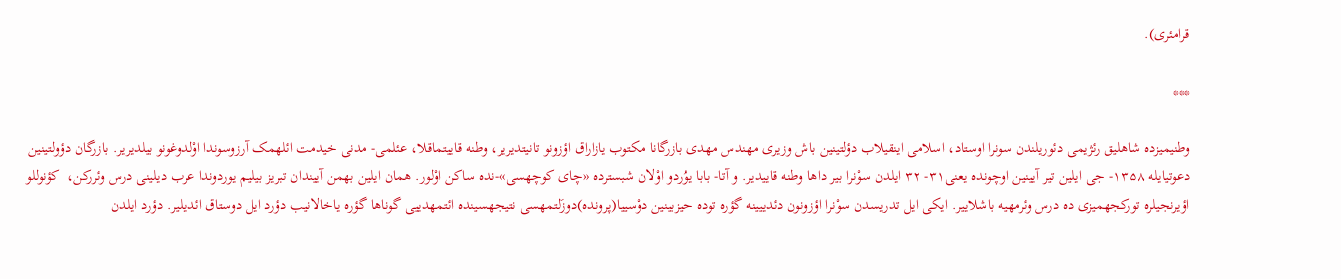قرامئری).

***

وطنیمیزده شاهلیق رئژیمی دئوریلندن سونرا اوستاد، اسلامی اینقیلاب دؤلتینین باش وزیری مهندس مهدی بازرگانا مکتوب یازاراق اؤزونو تانیتدیریر، وطنه قاییتماقلا، عئلمی- مدنی خیدمت ائلهمک آرزوسوندا اوْلدوغونو بیلدیریر. بازرگان دؤولتینین دعوتیایله ۱۳۵۸- جی ایلین تیر آیینین اوچونده یعنی۳۱- ۳۲ ایلدن سوْنرا بیر داها وطنه قاییدیر. و آتا- بابا یوُردو اوْلان شبسترده «چای کوچهسی»-نده ساکن اوْلور. همان ایلین بهمن آییندان تبریز بیلیم یوردوندا عرب دیلینی درس وئررکن،  کؤنوللو اؤیرنجیلره تورکجهمیزی ده درس وئرمهیه باشلاییر. ایکی ایل تدریسدن سوْنرا اؤزونون دئدییینه گؤره توده حیزبینین دوْسییا(پرونده)دوزَلتمهسی نتیجهسینده ائتمهدییی گوناها گؤره یاخالانیب دؤرد ایل دوستاق ائدیلیر. دؤرد ایلدن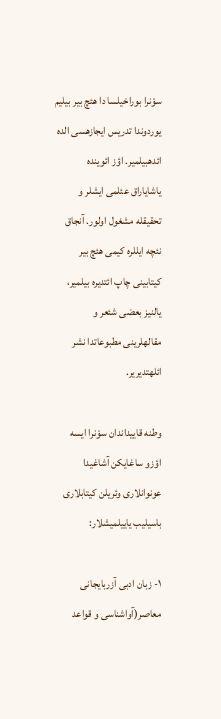سوْنرا بوراخیلسا دا هئچ بیر بیلیم یوردوندا تدریس ایجازهسی الده ائدهبیلمیر. اؤز ائوینده یاشایاراق عئلمی ایشلر و تحقیقله مشغول اولور. آنجاق نئچه ایللره کیمی هئچ بیر کیتابینی چاپ ائتدیره بیلمیر، یالنیز بعضی شئعر و مقالهلرینی مطبوعاتدا نشر ائلهتدیریر.

وطنه قاییداندان سوْنرا ایسه اؤزو ساغایکن آشاغیدا عونوانلاری وئریلن کیتابلاری باسیلیب یاییلمیشلار:

۱- زبان ادبی آزربایجانی معاصر(آواشناسی و قواعد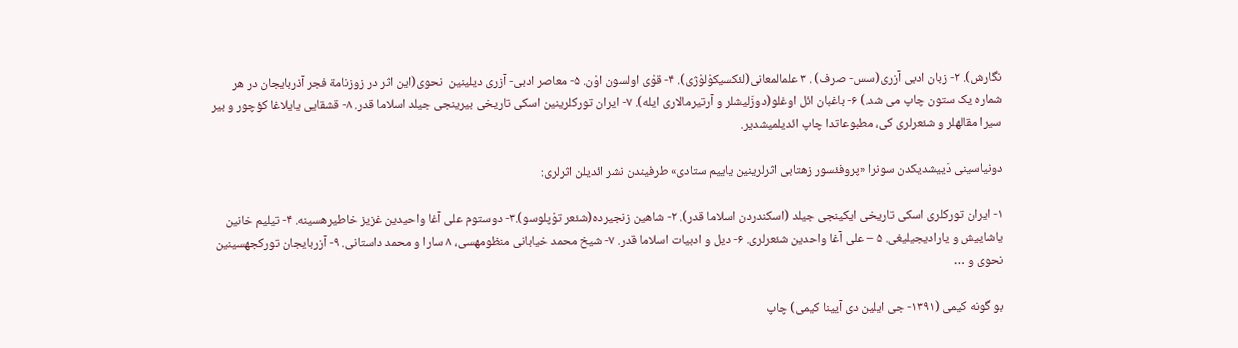نگارش). ۲- زبان ادبی آزری(سس- صرف) . ۳ علمالمعانی(لئکسیکوْلوْژی). ۴- قوْی اولسون اوْن. ۵- معاصر ادبی- آزری دیلینین  نحوی(این اثر در زوزنامة فجر آذربایجان در هر شماره یک ستون چاپ می شد.) ۶- باغبان ائل اوغلو(دوزَلیشلر و آرتیرمالاری ایله). ۷- ایران تورکلرینین اسکی تاریخی بیرینجی جیلد اسلاما قدر. ۸- قشقایی یایلاغا کؤچور و بیر سیرا مقالهلر و شئعرلری کی، مطبوعاتدا چاپ ائدیلمیشدیر.

دونیاسینی دَییشدیکدن سونرا «پروفئسور زهتابی اثرلرینین یاییم ستادی» طرفیندن نشر ائدیلن اثرلری:

۱- ایران تورکلری اسکی تاریخی ایکینجی جیلد (اسکندردن اسلاما قدر). ۲- شاهین زنجیرده(شئعر توْپلوسو).۳- دوستوم علی آغا واحیدین غزیز خاطیرهسینه. ۴- تیلیم خانین یاشاییش و یارادیجیلیغی. ۵ – علی آغا واحدین شئعرلری. ۶- دیل و ادبیات اسلاما قدر. ۷- شیخ محمد خیابانی منظومهسی، ۸ سارا و محمد داستانی. ۹- آزربایجان تورکجهسینین نحوی و …

بو گونه کیمی (۱۳۹۱- جی ایلین دی آیینا کیمی) چاپ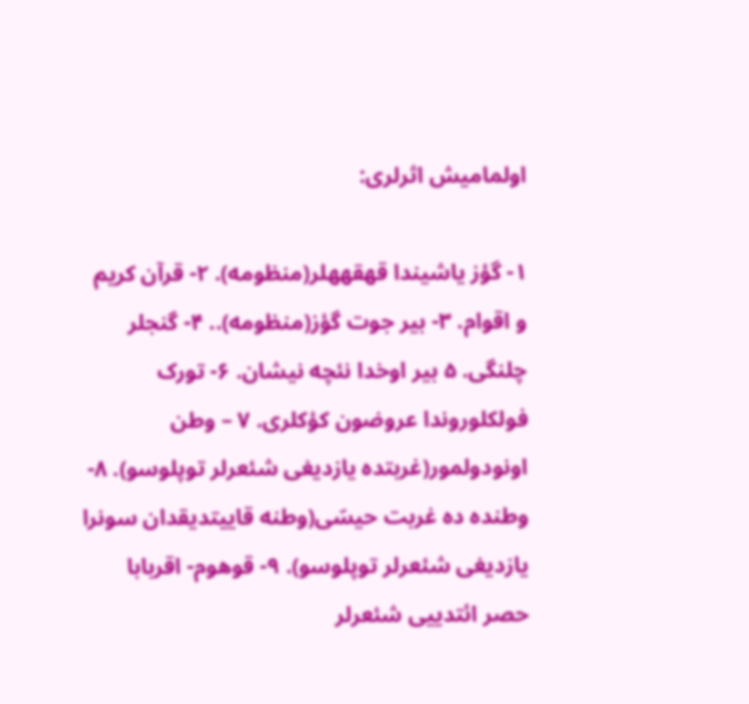اولمامیش اثرلری:

۱- گؤز یاشیندا قهقههلر(منظومه). ۲- قرآن کریم و اقوام. ۳- بیر جوت گؤز(منظومه).. ۴- گنجلر چلنگی. ۵ بیر اوخدا نئچه نیشان. ۶- تورک فولکلوروندا عروضون کؤکلری. ۷ – وطن اونودولمور(غربتده یازدیغی شئعرلر توپلوسو). ۸- وطنده ده غربت حیسّی(وطنه قاییتدیقدان سونرا یازدیغی شئعرلر توپلوسو). ۹- قوهوم- اقربابا حصر ائتدییی شئعرلر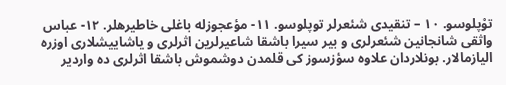توْپلوسو. ۱۰ – تنقیدی شئعرلر توپلوسو. ۱۱- مؤعجوزله باغلی خاطیرهلر. ۱۲- عباس واثقی شانجانین شئعرلری و بیر سیرا باشقا شاعیرلرین اثرلری و یاشاییشلاری اوزره الیازمالار. بونلاردان علاوه سؤزسوز کی قلمدن دوشموش باشقا اثرلری ده واردیر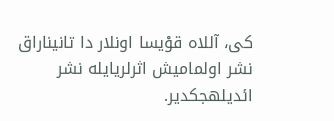کی، آللاه قوْیسا اونلار دا تانیناراق نشر اولمامیش اثرلریایله نشر ائدیلهجکدیر.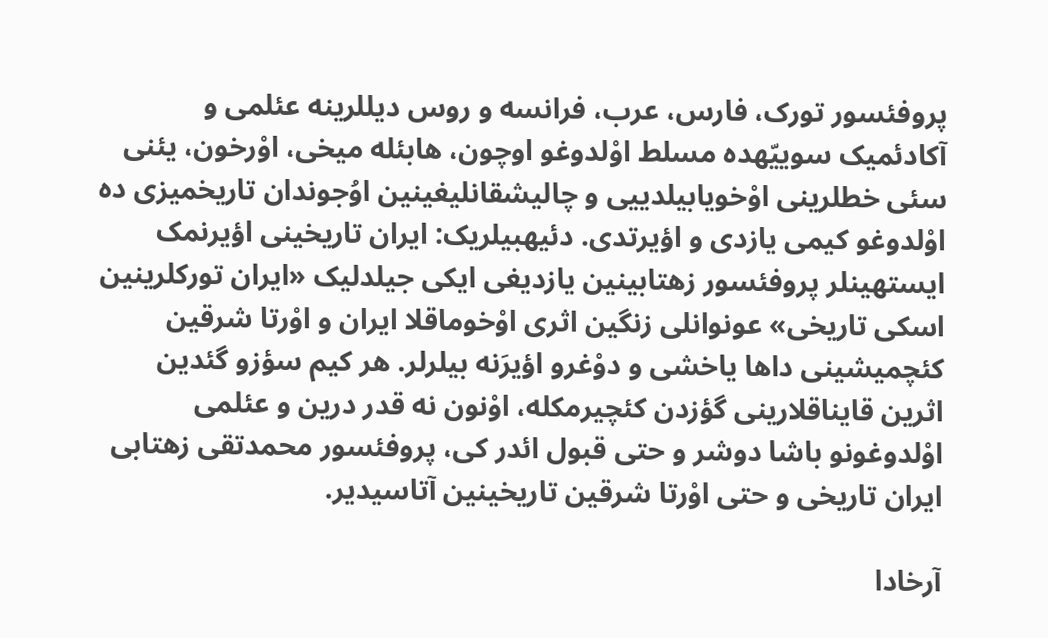پروفئسور تورک، فارس، عرب، فرانسه و روس دیللرینه عئلمی و آکادئمیک سوییّهده مسلط اوْلدوغو اوچون، هابئله میخی، اوْرخون، یئنی سئی خطلرینی اوْخویابیلدییی و چالیشقانلیغینین اوُجوندان تاریخمیزی ده اوْلدوغو کیمی یازدی و اؤیرتدی. دئیهبیلریک: ایران تاریخینی اؤیرنمک ایستهینلر پروفئسور زهتابینین یازدیغی ایکی جیلدلیک «ایران تورکلرینین اسکی تاریخی» عونوانلی زنگین اثری اوْخوماقلا ایران و اوْرتا شرقین کئچمیشینی داها یاخشی و دوْغرو اؤیرَنه بیلرلر. هر کیم سؤزو گئدین اثرین قایناقلارینی گؤزدن کئچیرمکله، اوْنون نه قدر درین و عئلمی اوْلدوغونو باشا دوشر و حتی قبول ائدر کی، پروفئسور محمدتقی زهتابی ایران تاریخی و حتی اوْرتا شرقین تاریخینین آتاسیدیر.

آرخادا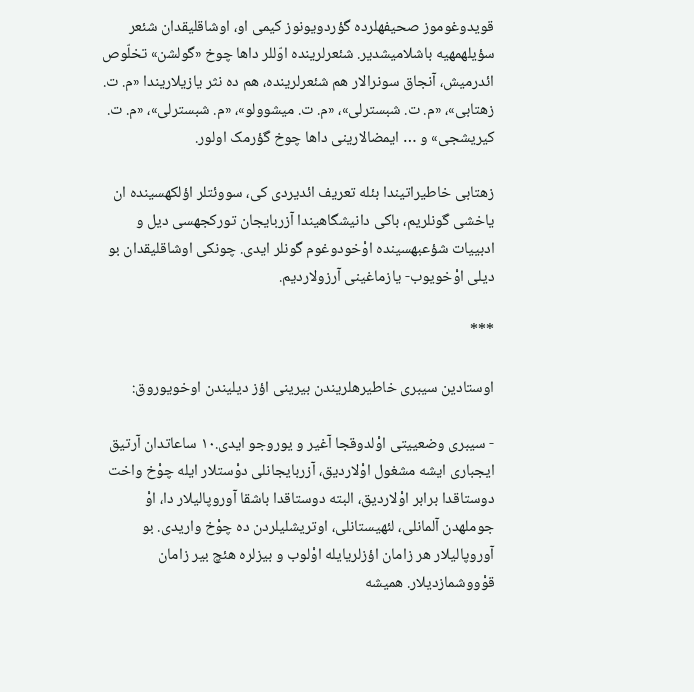قویدوغوموز صحیفهلرده گؤردویونوز کیمی او، اوشاقلیقدان شئعر سؤیلهمهیه باشلامیشدیر. شئعرلرینده اوّللر داها چوخ «گولشن» تخلّوص ائدرمیش، آنجاق سونرالار هم شئعرلرینده، هم ده نثر یازیلاریندا «م. ت. زهتابی»، «م. ت. شبسترلی»، «م. ت. میشوولو»، «م. شبسترلی»، «م. ت. کیریشجی» و … ایمضالارینی داها چوخ گؤرمک اولور.

زهتابی خاطیراتیندا بئله تعریف ائدیردی کی، سووئتلر اؤلکهسینده ان یاخشی گونلریم، باکی دانیشگاهیندا آزربایجان تورکجهسی دیل و ادبییات شؤعبهسینده اوْخودوغوم گونلر ایدی. چونکی اوشاقلیقدان بو دیلی اوْخویوب- یازماغینی آرزولاردیم.

***

اوستادین سیبری خاطیرهلریندن بیرینی اؤز دیلیندن اوخویوروق:

- سیبری وضعییتی اوْلدوقجا آغیر و یوروجو ایدی.۱۰ ساعاتدان آرتیق ایجباری ایشه مشغول اوْلاردیق، آزربایجانلی دوْستلار ایله چوْخ واخت دوستاقدا برابر اوْلاردیق، البته دوستاقدا باشقا آوروپالیلار دا، اوْ جوملهدن آلمانلی، لئهیستانلی، اوتریشلیلردن ده چوْخ واریدی. بو آوروپالیلار هر زامان اؤزلریایله اوْلوب و بیزلره هئچ بیر زامان قوْووشمازدیلار. همیشه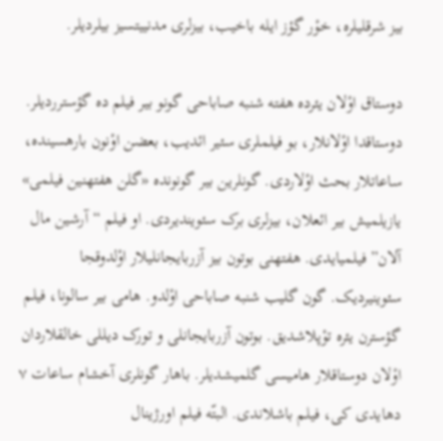بیز شرقلیلره، خوْر گؤز ایله باخیب، بیزلری مدنییتسیز بیلردیلر.

دوستاق اوْلان یئرده هفته شنبه صاباحی گونو بیر فیلم ده گؤسترردیلر. دوستاقدا اوْلانلار، بو فیلملری سئیر ائدیب، بعضن اوْنون بارهسینده، ساعاتلار بحث اوْلاردی. گونلرین بیر گونونده «گلن هفتهنین فیلمی» یازیلمیش بیر ائعلان، بیزلری برک سئویندیردی. او فیلم “آرشین مال آلان” فیلمیایدی. هفتهنی بوتون بیز آزربایجانلیلار اوْلدوقجا سئوینیردیک. گون گلیب شنبه صاباحی اوْلدو. هامی بیر سالونا، فیلم گؤسترن یئره توْپلاشدیق. بوتون آزربایجانلی و تورک دیللی خالقلاردان اوْلان دوستاقلار هامیسی گلمیشدیلر. باهار گونلری آخشام ساعات ۷ دهایدی کی، فیلم باشلاندی. البتّه فیلم اورژینال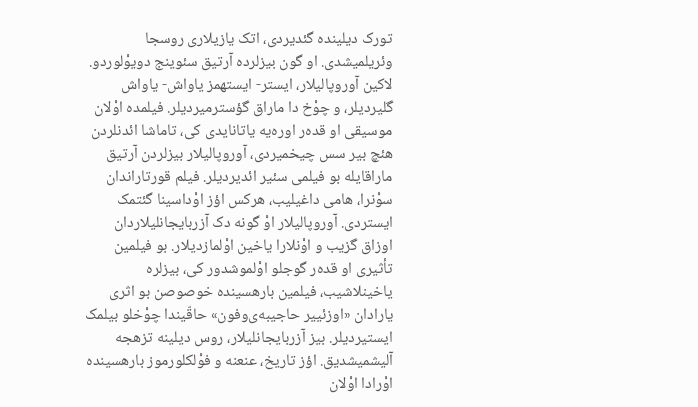تورک دیلینده گئدیردی، اتک یازیلاری روسجا وئریلمیشدی. او گون بیزلرده آرتیق سئوینج دویوْلوردو. لاکین آوروپالیلار، ایستر- ایستهمز یاواش- یاواش گلیردیلر، و چوْخ دا ماراق گؤسترمیردیلر. فیلمده اوْلان موسیقی او قده‌ر اوره‌یه یاتانایدی کی، تاماشا ائدنلردن هئچ بیر سس چیخمیردی، آوروپالیلار بیزلردن آرتیق ماراقایله بو فیلمی سئیر ائدیردیلر. فیلم قورتاراندان سوْنرا، هامی داغیلیب، هرکس اؤز اوْداسینا گئتمک ایستردی. آوروپالیلار اوْ گونه دک آزربایجانلیلاردان اوزاق گزیب و اوْنلارا یاخین اوْلمازدیلار. بو فیلمین تأثیری او قده‌ر گوجلو اوْلموشدور کی، بیزلره یاخینلاشیب، فیلمین بارهسینده خوصوصن بو اثری یارادان «اوزئییر حاجیبه‌ی‌وفون» حاقّیندا چوْخلو بیلمک ایستیردیلر. بیز آزربایجانلیلار، روس دیلینه تزهجه آلیشمیشدیق. اؤز تاریخ، عنعنه و فوْلکلورموز بارهسینده اوْرادا اوْلان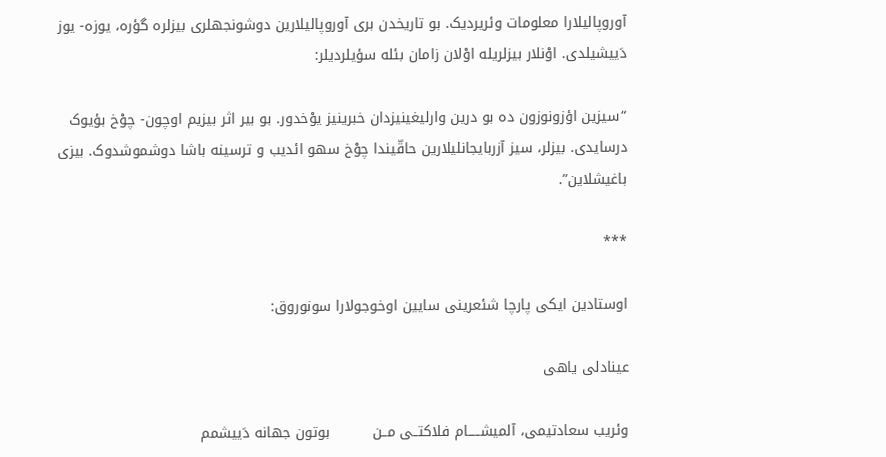آوروپالیلارا معلومات وئریردیک. بو تاریخدن بری آوروپالیلارین دوشونجهلری بیزلره گؤره، یوزه- یوز دَییشیلدی. اوْنلار بیزلریله اوْلان زامان بئله سؤیلردیلر:

“سیزین اؤزونوزون ده بو درین وارلیغینیزدان خبرینیز یوْخدور. بو بیر اثر بیزیم اوچون- چوْخ بؤیوک درسایدی. بیزلر، سیز آزربایجانلیلارین حاقّیندا چوْخ سهو ائدیب و ترسینه باشا دوشموشدوک. بیزی باغیشلاین”.

***

اوستادین ایکی پارچا شئعرینی سایین اوخوجولارا سونوروق:

عینادلی یاهی

وئریب سعادتیمی، آلمیشـــــام فلاکتــی مــن         بوتون جهانه دَییشمم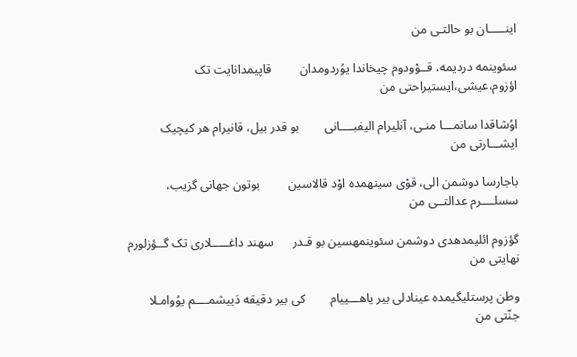اینـــــان بو حالتـی من

سئوینمه دردیمه، قــوْودوم چیخاندا یوُردومدان         قاپیمدانایت تک اؤزوم،عیشی،ایستیراحتی من

اوُشاقدا سانمـــا منـی، آنلیرام الیفبــــانی        بو قدر بیل، قانیرام هر کیچیک ایشـــارتی من

باجارسا دوشمن الی، قوْی سینهمده اوْد قالاسین         بوتون جهانی گزیب، سسلــــرم عدالتــی من

گؤزوم ائلیمدهدی دوشمن سئوینمهسین بو قـدر      سهند داغـــــلاری تک گــؤزلورم نهایتی من

وطن پرستلیگیمده عینادلی بیر یاهـــییام        کی بیر دقیقه دَییشمــــم یوُوامـلا جنّتی من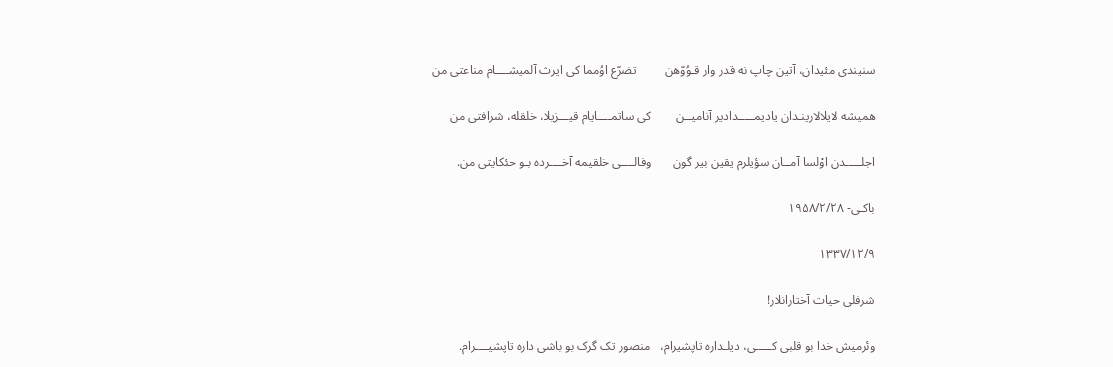سنیندی مئیدان، آتین چاپ نه قدر وار قـوُوّهن         تضرّع اوُمما کی ایرث آلمیشــــام مناعتی من

همیشه لایلالارینـدان یادیمـــــدادیر آنامیــن        کی ساتمــــایام قیـــزیلا، خلقله، شرافتی من

اجلـــــدن اوْلسا آمــان سؤیلرم یقین بیر گون       وفالــــی خلقیمه آخــــرده بـو حئکایتی من.

باکـی- ۱۹۵۸/۲/۲۸

۱۳۳۷/۱۲/۹

شرفلی حیات آختارانلار!

وئرمیش خدا بو قلبی کـــــی، دیلـداره تاپشیرام،   منصور تک گرک بو باشی داره تاپشیــــرام.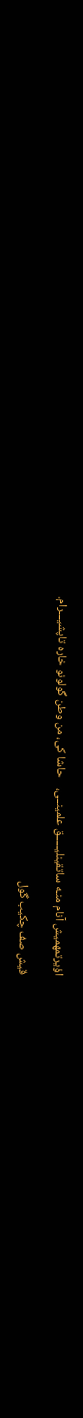اؤیرتمهمیش آنام منـه ساتقینلیـــــق علمینــی،    حاشا کی، من وطن گولونو خاره تاپشیـــرام.

قیش صف چکیب گول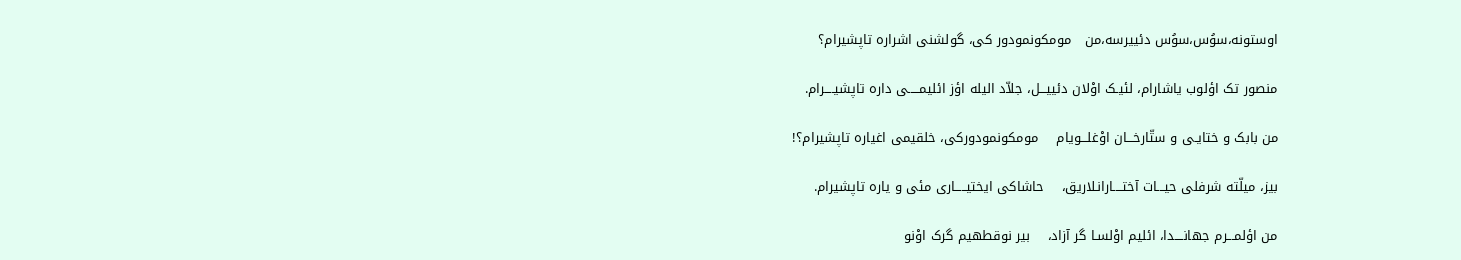اوستونه،سوُس،سوُس دئییرسه،من   مومکونمودور کی، گولشنی اشراره تاپشیرام؟

منصور تک اؤلوب یاشارام، لئیـک اوْلان دئییـــل، جلاّد الیله اؤز ائلیمـــــی داره تاپشیــــرام.

من بابک و ختایـی و ستّارخـــان اوْغلـــویام    مومکونمودورکی، خلقیمی اغیاره تاپشیرام؟!

بیز، میلّته شرفلی حیـــات آختــــارانـلاریق،    حاشاکی ایختیـــــاری مئی و یاره تاپشیرام.

من اؤلمـــرم جهانــــدا، ائلیم اوْلسـا گر آزاد،    بیر نوقطهیم گرک اوْنو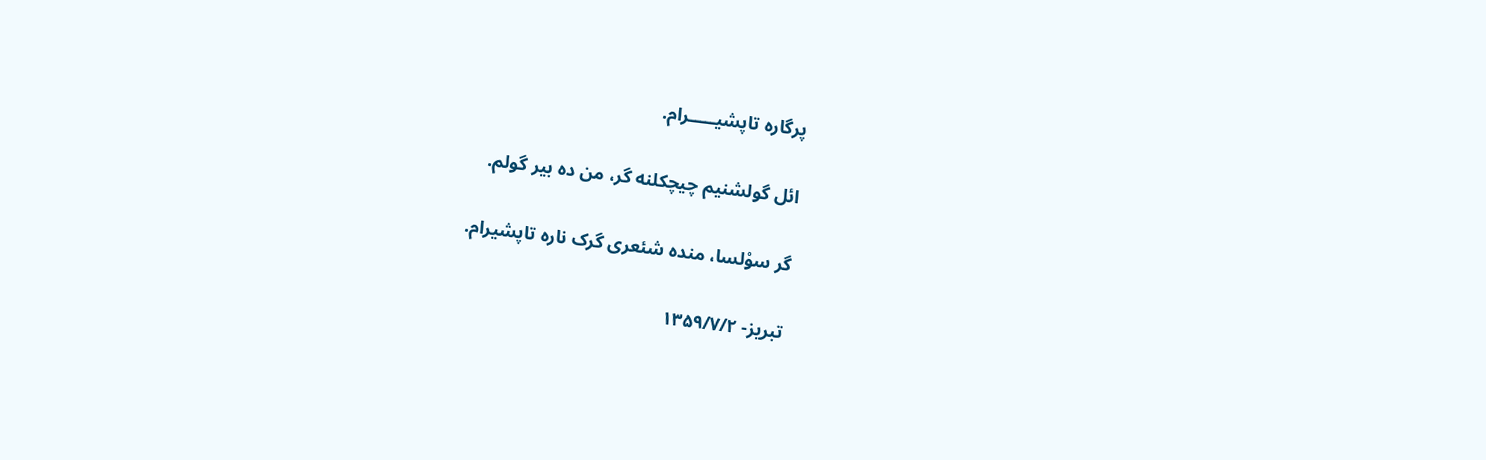پرگاره تاپشیـــــرام.

ائل گولشنیم چیچکلنه گر، من ده بیر گولم.

گر سوْلسا، منده شئعری گرک ناره تاپشیرام.

تبریز- ۱۳۵۹/۷/۲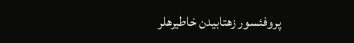پروفئسور زهتابیدن خاطیرهلر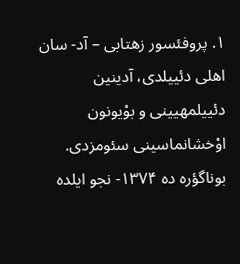۱. پروفئسور زهتابی – آد- سان اهلی دئییلدی، آدینین دئییلمهیینی و بوْیونون اوْخشانماسینی سئومزدی. بوناگؤره ده ۱۳۷۴- نجو ایلده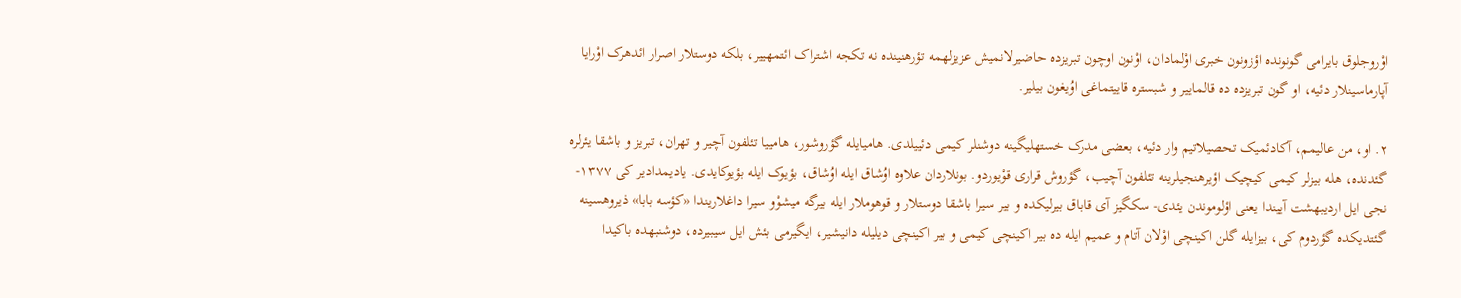اوْروجلوق بایرامی گونونده اؤزونون خبری اوْلمادان، اوْنون اوچون تبریزده حاضیرلانمیش عزیزلهمه تؤرهنینده نه تکجه اشتراک ائتمهییر، بلکه دوستلار اصرار ائدهرک اوْرایا آپارماسینلار دئیه، او گون تبریزده ده قالماییر و شبستره قاییتماغی اوُیغون بیلیر.

۲. او، من عالیمم، آکادئمیک تحصیلاتیم وار دئیه، بعضی مدرک خستهلیگینه دوشنلر کیمی دئییلدی. هامیایله گؤروشور، هامییا تئلفون آچیر و تهران، تبریز و باشقا یئرلره گئدنده، هله بیزلر کیمی کیچیک اؤیرهنجیلرینه تئلفون آچیب، گؤروش قراری قوْیوردو. بونلاردان علاوه اوُشاق ایله اوُشاق، بؤیوک ایله بؤیوکایدی. یادیمدادیر کی ۱۳۷۷- نجی ایل اردیبهشت آییندا یعنی اؤلوموندن یئدی- سکگیز آی قاباق بیرلیکده و بیر سیرا باشقا دوستلار و قوهوملار ایله بیرگه میشوْو سیرا داغلاریندا «کؤسه بابا» ذیروهسینه گئتدیکده گؤردوم کی، بیزایله گلن اکینچی اوْلان آتام و عمیم ایله ده بیر اکینچی کیمی و بیر اکینچی دیلیله دانیشیر، ایگیرمی بئش ایل سیبیرده، دوشنبهده باکیدا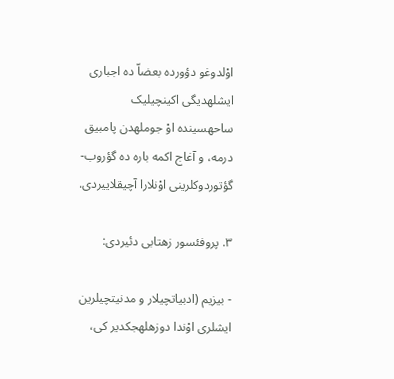اوْلدوغو دؤورده بعضاّ ده اجباری  ایشلهدیگی اکینچیلیک ساحهسینده اوْ جوملهدن پامبیق درمه، و آغاج اکمه باره ده گؤروب- گؤتوردوکلرینی اوْنلارا آچیقلاییردی.

۳. پروفئسور زهتابی دئیردی:

- بیزیم (ادبیاتچیلار و مدنیتچیلرین ایشلری اوْندا دوزهلهجکدیر کی،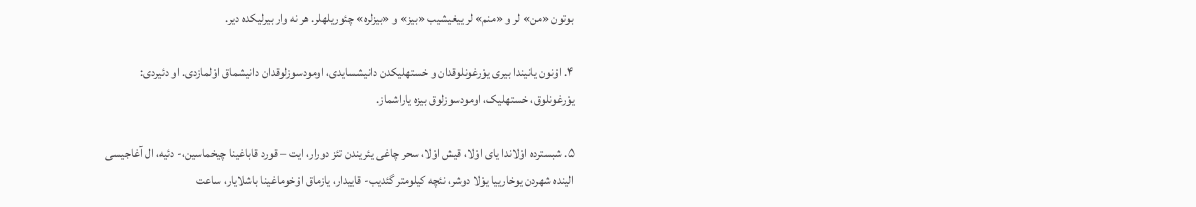بوتون «من» لر و «منم» لر ییغیشیب «بیز» و «بیزلره» چئوریلهلر. هر نه وار بیرلیکده دیر.

۴. اوْنون یانیندا بیری یوْرغونلوقدان و خستهلیکدن دانیشسایدی، اومودسوزلوقدان دانیشماق اوْلمازدی. او دئیردی: یوْرغونلوق، خستهلیک، اومودسوزلوق بیزه یاراشماز.

۵. شبسترده اوْلاندا یای اوْلا، قیش اوْلا، سحر چاغی یئریندن تئز دورار، ایت – قورد قاباغینا چیخماسین،- دئیه، ال آغاجیسی الینده شهردن یوخارییا یوْلا دوشر، نئچه کیلومتر گئدیب- قاییدار، یازماق اوْخوماغینا باشلایار، ساعت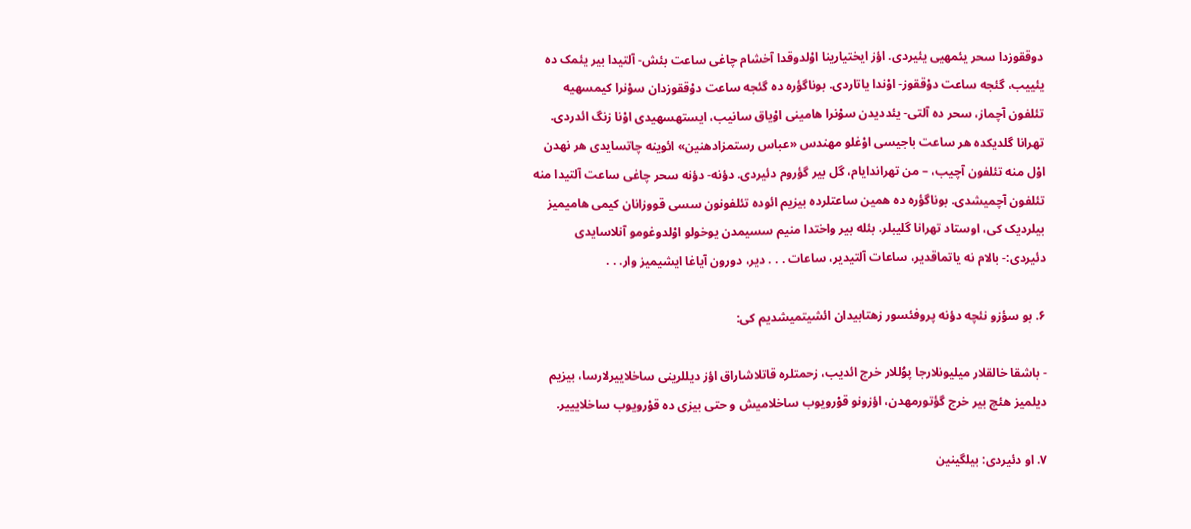دوققوزدا سحر یئمهیی یئیردی. اؤز ایختیارینا اوْلدوقدا آخشام چاغی ساعت بئش- آلتیدا بیر یئمک ده یئییب، گئجه ساعت دوْققوز- اوْندا یاتاردی. بوناگؤره ده گئجه ساعت دوْققوزدان سوْنرا کیمسهیه تئلفون آچماز، سحر ده آلتی- یئددیدن سوْنرا هامینی اوْیاق سانیب، ایستهسهیدی اوْنا زنگ ائدردی. تهرانا گلدیکده هر ساعت باجیسی اوْغلو مهندس «عباس رستمزادهنین» ائوینه چاتسایدی هر نهدن اوْل منه تئلفون آچیب، – من تهراندایام، گل بیر گؤروم دئیردی. دؤنه- دؤنه سحر چاغی ساعت آلتیدا منه تئلفون آچمیشدی. بوناگؤره ده همین ساعتلرده بیزیم ائوده تئلفونون سسی قووزانان کیمی هامیمیز بیلردیک کی، اوستاد تهرانا گلیبلر. بئله بیر واختدا منیم سسیمدن یوخولو اوْلدوغومو آنلاسایدی دئیردی:- بالام نه یاتماقدیر، ساعات آلتیدیر، ساعات . . . دیر، دورون آیاغا ایشیمیز وار. . .

۶. بو سؤزو نئچه دؤنه پروفئسور زهتابیدان ائشیتمیشدیم کی:

- باشقا خالقلار میلیونلارجا پوُللار خرج ائدیب، زحمتلره قاتلاشاراق اؤز دیللرینی ساخلاییرلارسا، بیزیم دیلمیز هئچ بیر خرج گؤتورمهدن، اؤزونو قوْرویوب ساخلامیش و حتی بیزی ده قوْرویوب ساخلایییر.

۷. او دئیردی: بیلگینین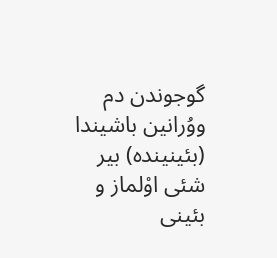گوجوندن دم ووُرانین باشیندا (بئینینده) بیر شئی اوْلماز و بئینی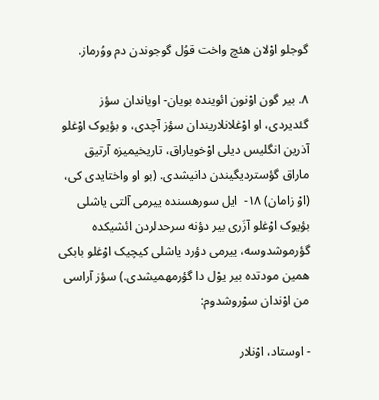گوجلو اوْلان هئچ واخت قوُل گوجوندن دم ووُرماز.

۸. بیر گون اوْنون ائوینده بویان- اویاندان سؤز گئدیردی، او اوْغلانلاریندان سؤز آچدی، و بؤیوک اوْغلو آذرین انگلیس دیلی اوْخویاراق، تاریخیمیزه آرتیق ماراق گؤستردیگیندن دانیشدی. (بو او واختایدی کی، (اوْ زامان) ۱۸-  ایل سورهسنده ییرمی آلتی یاشلی بؤیوک اوْغلو آزَری بیر دؤنه سرحدلردن ائشیکده گؤرموشدوسه، ییرمی دؤرد یاشلی کیچیک اوْغلو بابکی همین مودتده بیر یوْل دا گؤرمهمیشدی.) سؤز آراسی من اوْندان سوْروشدوم:

- اوستاد، اوْنلار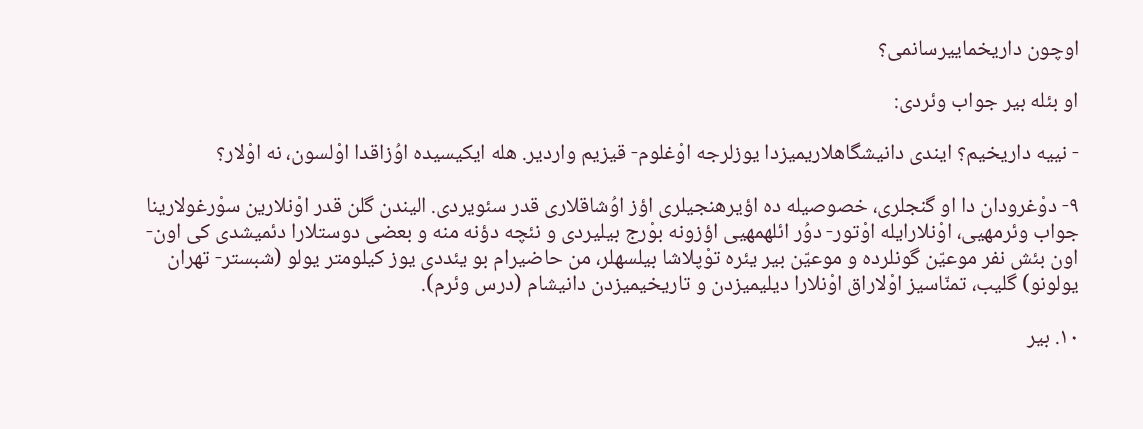اوچون داریخماییرسانمی؟

او بئله بیر جواب وئردی:

- نییه داریخیم؟ ایندی دانیشگاهلاریمیزدا یوزلرجه اوْغلوم- قیزیم واردیر. هله ایکیسیده اوُزاقدا اوْلسون، نه اوْلار؟

۹- دوْغرودان دا او گنجلری، خصوصیله ده اؤیرهنجیلری اؤز اوُشاقلاری قدر سئویردی. الیندن گلن قدر اوْنلارین سوْرغولارینا جواب وئرمهیی، اوْنلارایله اوْتور- دوُر ائلهمهیی اؤزونه بوْرج بیلیردی و نئچه دؤنه منه و بعضی دوستلارا دئمیشدی کی اون- اون بئش نفر موعیّن گونلرده و موعیّن بیر یئره توْپلاشا بیلسهلر، من حاضیرام بو یئددی یوز کیلومتر یولو (شبستر- تهران یولونو) گلیب، تمنّاسیز اوْلاراق اوْنلارا دیلیمیزدن و تاریخیمیزدن دانیشام (درس وئرم).

۱۰. بیر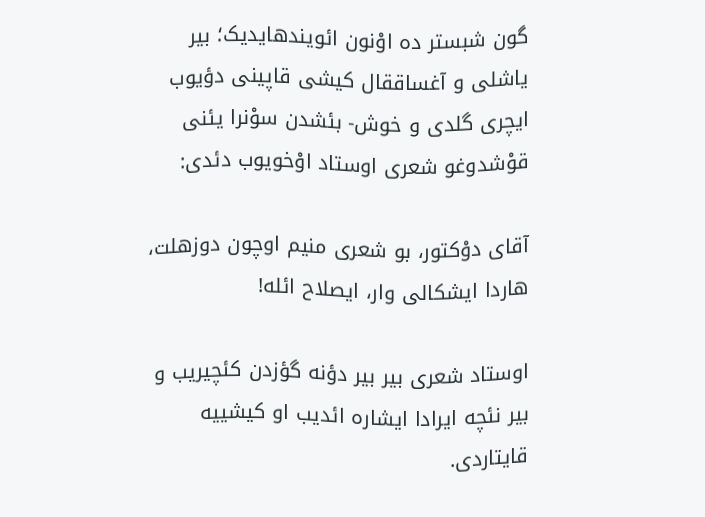گون شبستر ده اوْنون ائویندهایدیک؛ بیر یاشلی و آغساققال کیشی قاپینی دؤیوب ایچری گلدی و خوش- بئشدن سوْنرا یئنی قوْشدوغو شعری اوستاد اوْخویوب دئدی:

آقای دوْکتور، بو شعری منیم اوچون دوزهلت، هاردا ایشکالی وار، ایصلاح ائله!

اوستاد شعری بیر بیر دؤنه گؤزدن کئچیریب و بیر نئچه ایرادا ایشاره ائدیب او کیشییه قایتاردی.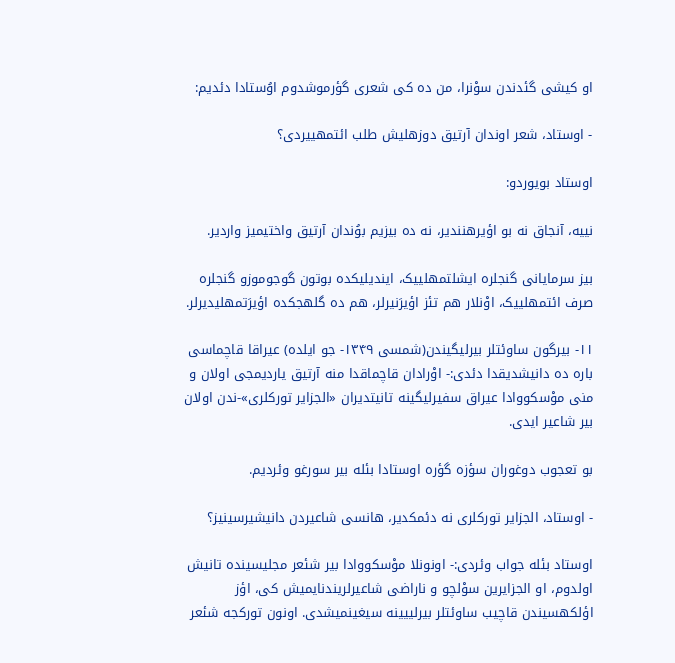او کیشی گئدندن سوْنرا، من ده کی شعری گؤرموشدوم اوُستادا دئدیم:

- اوستاد، شعر اوندان آرتیق دوزهلیش طلب ائتمهییردی؟

اوستاد بویوردو:

نییه، آنجاق نه بو اؤیرهنندیر، نه ده بیزیم بوُندان آرتیق واختیمیز واردیر.

بیز سرمایانی گنجلره ایشلتمهلییک، ایندیلیکده بوتون گوجوموزو گنجلره صرف ائتمهلییک، اوْنلار هم تئز اؤیرَنیرلر، هم ده گلهجکده اؤیرَتمهلیدیرلر.

۱۱- بیرگون ساوئتلر بیرلیگیندن(شمسی ۱۳۴۹- جو ایلده) عیراقا قاچماسی باره ده دانیشدیقدا دئدی:- اوْرادان قاچماقدا منه آرتیق یاردیمجی اولان و منی موْسکووادا عیراق سفیرلیگینه تانیتدیران «الجزایر تورکلری»-ندن اولان بیر شاعیر ایدی.

بو تعجوب دوغوران سؤزه گؤره اوستادا بئله بیر سورغو وئردیم.

- اوستاد، الجزایر تورکلری نه دئمکدیر، هانسی شاعیردن دانیشیرسینیز؟

اوستاد بئله جواب وئردی:- اونونلا موْسکووادا بیر شئعر مجلیسینده تانیش اولدوم، او الجزایرین سوْلچو و ناراضی شاعیرلریندنایمیش کی، اؤز اؤلکهسیندن قاچیب ساوئتلر بیرلییینه سیغینمیشدی. اونون تورکجه شئعر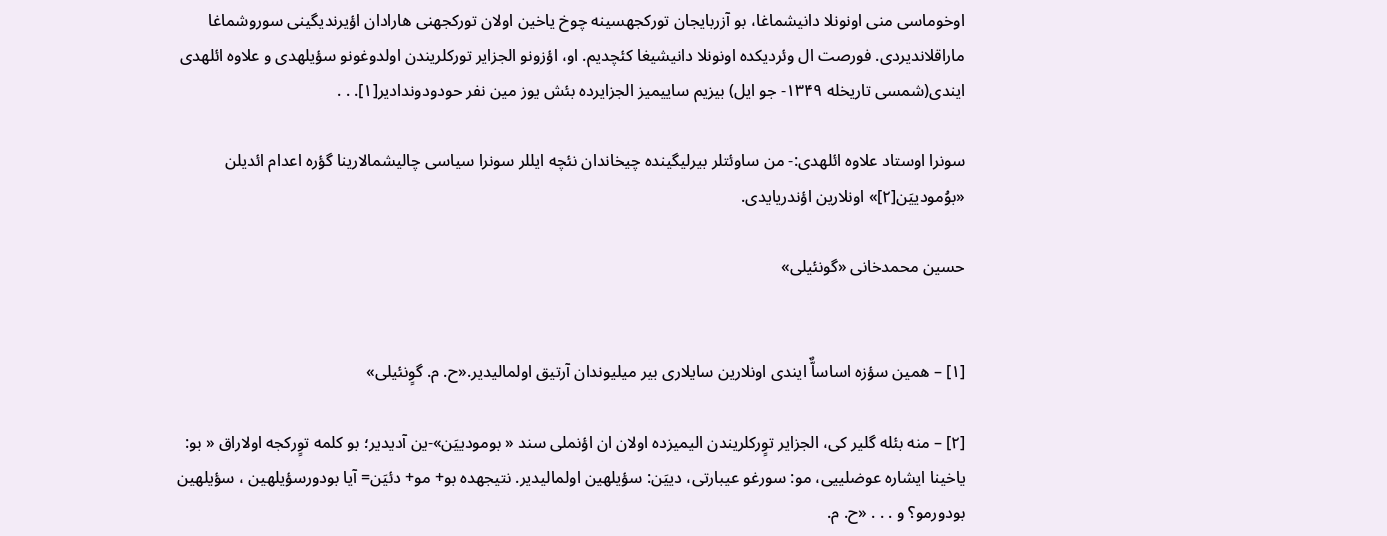اوخوماسی منی اونونلا دانیشماغا، بو آزربایجان تورکجهسینه چوخ یاخین اولان تورکجهنی هارادان اؤیرندیگینی سوروشماغا ماراقلاندیردی. فورصت ال وئردیکده اونونلا دانیشیغا کئچدیم. او، اؤزونو الجزایر تورکلریندن اولدوغونو سؤیلهدی و علاوه ائلهدی ایندی(شمسی تاریخله ۱۳۴۹- جو ایل) بیزیم ساییمیز الجزایرده بئش یوز مین نفر حودودوندادیر[۱]. . .

سونرا اوستاد علاوه ائلهدی:- من ساوئتلر بیرلیگینده چیخاندان نئچه ایللر سونرا سیاسی چالیشمالارینا گؤره اعدام ائدیلن «بوُمودییَن[۲]» اونلارین اؤندریایدی.

حسین محمدخانی «گونئیلی»


[۱] – همین سؤزه اساساٌّ ایندی اونلارین سایلاری بیر میلیوندان آرتیق اولمالیدیر.«ح. م. گوٍنئیلی»

[۲] – منه بئله گلیر کی، الجزایر توٍرکلریندن الیمیزده اولان ان اؤنملی سند « بومودییَن»-ین آدیدیر؛ بو کلمه توٍرکجه اولاراق « بو: یاخینا ایشاره عوضلییی، مو: سورغو عیبارتی، دییَن: سؤیلهین اولمالیدیر. نتیجهده بو+ مو+ دئیَن= آیا بودورسؤیلهین ، سؤیلهین بودورمو؟ و . . . «ح. م.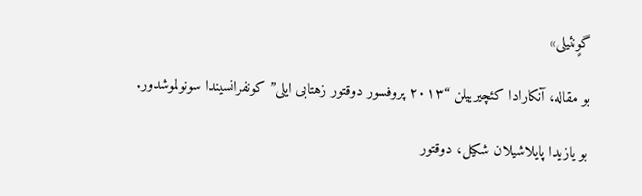گوٍنئیلی»

بو مقاله، آنکارادا کئچیرییلن “۲۰۱۳ پروفسور دوقتور زهتابی ایلی” کونفرانسیندا سونولموشدور.

بو یازیدا پایلاشیلان شکیل، دوقتور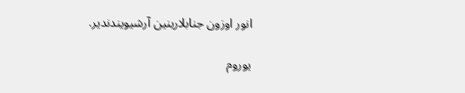انور اوزون جنابلارینین آرشیویندندیر.

یوروم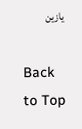یازین

Back to Top